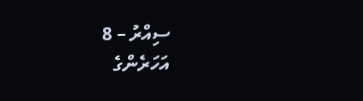ސިއްރު – 8
އަހަރެންގެ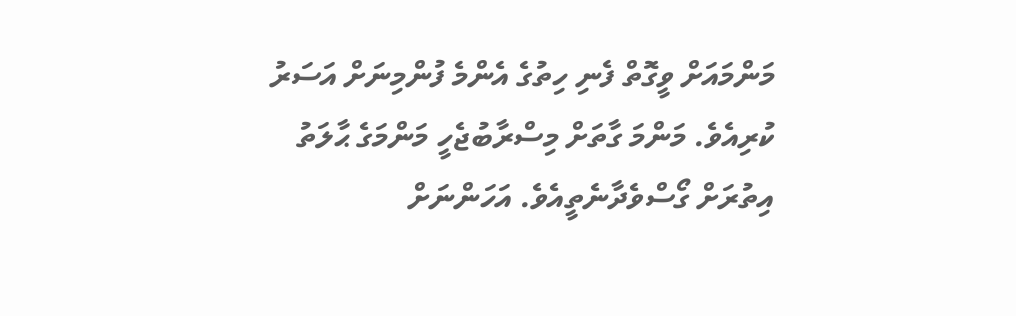މަންމައަށް ވީގޮތް ފެނި ހިތުގެ އެންމެ ފުންމިނަށް އަސަރު ކުރިއެވެ. މަންމަ ގާތަށް މިސްރާބުޖެހީ މަންމަގެ ޙާލަތު އިތުރަށް ގޯސްވެދާނެތީއެވެ. އަހަންނަށް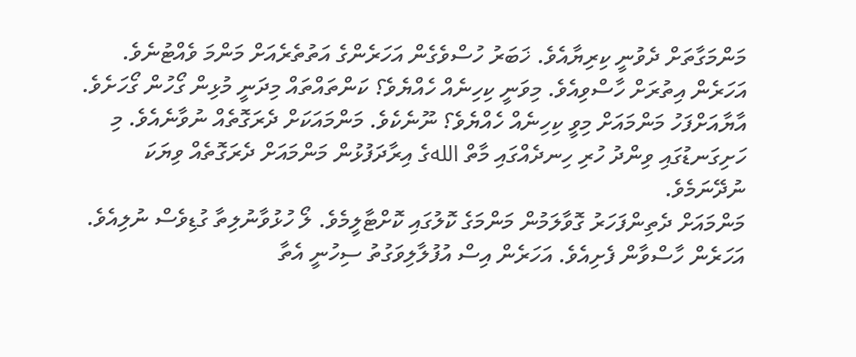މަންމަގާތަށް ދެވުނީ ކިރިޔާއެވެ. ޚަބަރު ހުސްވެގެން އަހަރެންގެ އަތުތެރެއަށް މަންމަ ވެއްޓުނެވެ. އަހަރެން އިތުރަށް ހާސްވިއެވެ. މިވަނީ ކިހިނެއް ހެއްޔެވެ؟ ކަންތައްތައް މިދަނީ މުޅިން ގޯހުން ގޯހަށެވެ. އާޔާއަށްފަހު މަންމައަށް މިވީ ކިހިނެއް ހެއްޔެވެ؟ ނޫނެކެވެ. މަންމައަކަށް ދެރަގޮތެއް ނުވާނެއެވެ. މި ހަށިގަނޑުގައި ވިންދު ހުރި ހިނދެއްގައި މާތް اللهގެ އިރާދަފުޅުން މަންމައަށް ދެރަގޮތެއް ވިޔަކަ ނުދޭނަމެވެ.
މަންމައަށް ދެތިންފަހަރު ގޮވާލަމުން މަންމަގެ ކޮލުގައި ކޮށްޓާލީމެވެ. ލޯ ހުޅުވާނުލިތާ ގުޑިވެސް ނުލިއެވެ. އަހަރެން ހާސްވާން ފެށިއެވެ. އަހަރެން އިސް އުފުލާލިވަގުތު ސިހުނީ އެތާ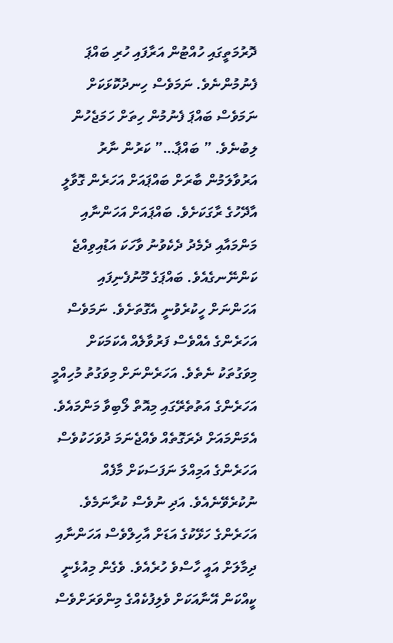ދޮރުމަތީގައި ހުއްޓުން އަރާފައި ހުރި ބައްޕަ ފެނުމުންނެވެ. ނަމަވެސް ހިނދުކޮޅަކަށް ނަމަވެސް ބައްޕަ ފެނުމުން ހިތަށް ހަމަޖެހުން ލިބުނެވެ. ” ބައްޕާ…” ކަރުން ނާރު އަރުވާލަމުން ބާރަށް ބައްޕައަށް އަހަރެން ގޮވާލީ އާދޭހުގެ ރާގަކަށެވެ. ބައްޕައަށް އަހަންނާއި މަންމައާއި ދެމެދު ދެކެވުނު ވާހަކަ އަޑުއިވިއްޖެ ކަންނޭނގެއެވެ. ބައްޕަގެ މޫނުފެނިފައި އަހަންނަށް ހީކުރެވުނީ އެގޮތަށެވެ. ނަމަވެސް އަހަރެންގެ އެއްވެސް ފަރުވާލެއް އެކަމަކަށް މިވަގުތަކު ނެތެވެ. އަހަރެންނަށް މިވަގުތު މުހިއްމީ އަހަރެންގެ އަތުތެރޭގައި މިއޮތް ލޯބިވާ މަންމައެވެ. އެމަންމައަށް ދެރަގޮތެއް ވެއްޖެނަމަ ދުވަހަކުވެސް އަހަރެންގެ އަމިއްލަ ނަފަސަކަށް މާފެއް ނުކުރެވޭނެއެވެ. އަދި ނުވެސް ކުރާނަމެވެ.
އަހަރެންގެ ހަޅޭކުގެ އަޑަށް އާހިލްވެސް އަހަންނާއި ދިމާލަށް އައީ ހާސްވެ ހުރެއެވެ. ވެގެން މިއުޅެނީ ކީއްކަން އޭނާއަކަށް ވެލިފުކެއްގެ މިންވަރަށްވެސް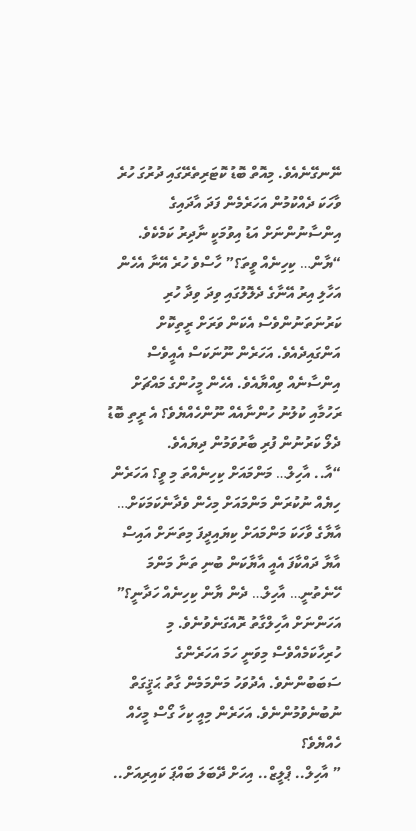ނޭނގޭނެއެވެ. މިއޮތް ބޮޑު ކޮޓަރިތެރޭގައި ދުރުގަ ހުރެ ވާހަކަ ދެއްކުމުން އަހަރެމެން ފަދަ އާދައިގެ އިންސާނުންނަށް އަޑު އިވުމަކީ ނާދިރު ކަމެކެވެ. “ޔާން… ކިހިނެއް ވީތަ؟” ހާސްވެ ހުރެ އޭނާ އެހެން އަހާލި އިރު އޭނާގެ ދެލޮލުގައި ވިދަ ވިދާ ހުރި ކަރުނަތަނުންވެސް އެކަން ވަރަށް ރީތިކޮށް އަންގައިދެއެވެ. އަހަރެން ނޫނަކަސް އެއީވެސް އިންސާނެއް ވިއްޔާއެވެ. އެހެން މީހުންގެ މައްޗަށް ރަހުމާއި ކުލުނު ހުންނާއެއް ނޫންހެއްޔެވެ؟ އެ ރީތި ބޮޑު ދެލޯ ކަރުނުން ފުރި ބާރުވަމުން ދިޔައެވެ.
“އާ.. އާހިލް… މަންމައަށް ކިހިނެއްތަ މި ވީ؟ އަހަރެން ހިޔެއް ނުކުރަން މަންމައަށް މިހެން ވެދާނެކަމަކަށް… އާޔާގެ ވާހަކަ މަންމައަށް ކިޔައިދީފަ މިތަނަށް އައިސް އާޔާ ދައްކާފަ އެއީ އާޔާކަން ބުނި ތަނާ މަންމަ ހޭނެތުނީ… އާހިލް… ދެން ޔާން ކިހިނެއް ހަދާނީ؟” އަހަންނަށް އާހިލްގާތު ރޮއެގަނެވުނެވެ. މި ހުރިހާކަމެއްވެސް މިވަނީ ހަމަ އަހަރެންގެ ސަބަބުންނެވެ. އެދުވަހު މަންމަމެން ގާތު ޙަޤީގަތް ނުބުނެވުމުންނެވެ. އަހަރެން މިއީ ކިހާ ގޯސް މީހެއް ހެއްޔެވެ؟
” އާހިލް.. ޕްލީޒް.. އިހަށް ދޭބަލަ ބައްޕަ ކައިރިއަށް..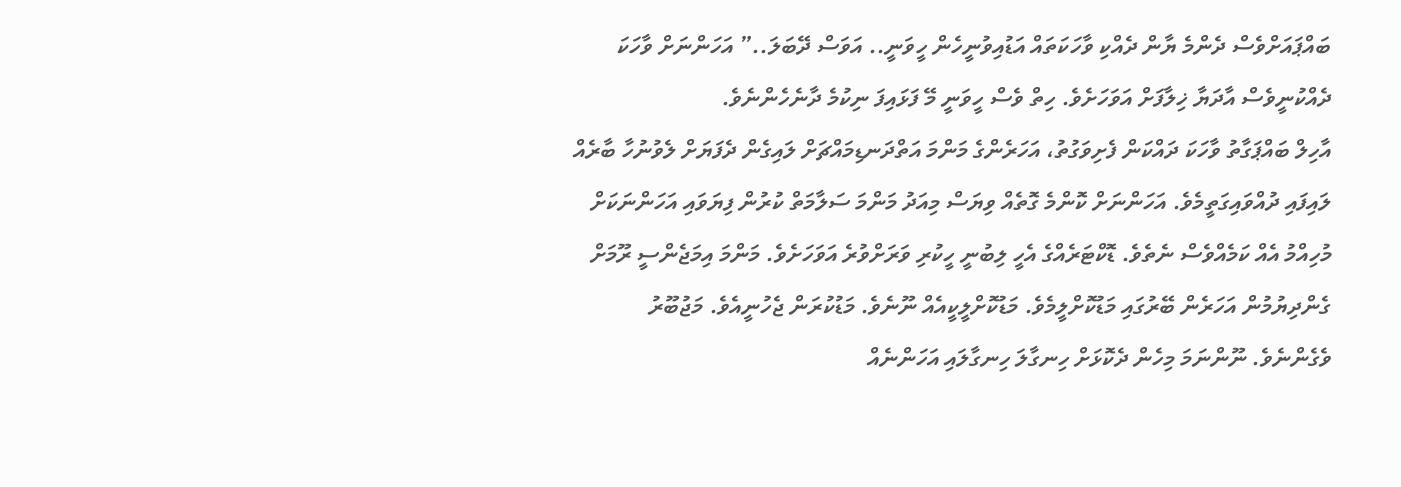ބައްޕައަށްވެސް ދެންމެ ޔާން ދެއްކި ވާހަކަތައް އަޑުއިވުނީހެން ހީވަނީ.. އަވަސް ދޭބަލަ..” އަހަންނަށް ވާހަކަ ދެއްކުނީވެސް އާދަޔާ ޚިލާފަށް އަވަހަށެވެ. ހިތް ވެސް ހީވަނީ މޭ ފަޅައިފަ ނިކުމެ ދާނެހެންނެވެ.
އާހިލް ބައްޕަގާތު ވާހަކަ ދައްކަން ފެށިވަގުތު، އަހަރެންގެ މަންމަ އަތްދަނޑިމައްޗަށް ލައިގެން ދެފަޔަށް ލެވުނުހާ ބާރެއް ލައިފައި ދުއްވައިގަތީމެވެ. އަހަންނަށް ކޮންމެ ގޮތެއް ވިޔަސް މިއަދު މަންމަ ސަލާމަތް ކުރުން ފިޔަވައި އަހަންނަކަށް މުހިއްމު އެއް ކަމެއްވެސް ނެތެވެ. ޑޮކްޓަރެއްގެ އެހީ ލިބުނީ ހީކުރި ވަރަށްވުރެ އަވަހަށެވެ. މަންމަ އިމަޖެންސީ ރޫމަށް ގެންދިޔުމުން އަހަރެން ބޭރުގައި މަޑުކޮށްލީމެވެ. މަޑުކޮށްލީކީއެއް ނޫނެވެ. މަޑުކުރަން ޖެހުނީއެވެ. މަޖުބޫރު ވެގެންނެވެ. ނޫންނަމަ މިހެން ދެކޮޅަށް ހިނގާލަ ހިނގާލައި އަހަންނެއް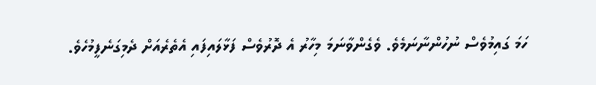ހަމަ ގައިމުވެސް ނުހުންނާނަމެވެ. ވެގެންވާނަމަ މިހާރު އެ ދޮރުވެސް ފަޅާލައިފައި އެތެރެއަށް ދެމިގަނެފީމުހެވެ.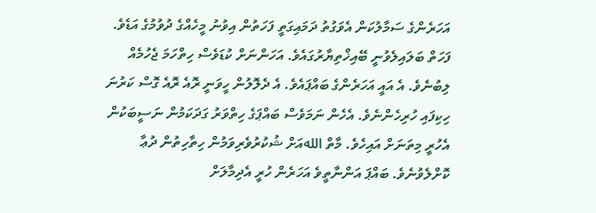އަހަރެންގެ ސަމާލުކަން އެވަގުތު ދަމައިގަތީ ފަހަތުން އިވުނު މީހެއްގެ ދުވުމުގެ އަޑެވެ. ފަހަތް ބަލައިލެވުނީ ބޭއިޚްތިޔާރުގައެވެ. އަހަންނަށް ކުޑަވެސް ހިތްހަމަ ޖެހުމެއް ލިބުނެވެ. އެ އައީ އަހަރެންގެ ބައްޕައެވެ. އެ ދެލޮލުން ހީވަނީ ރޮއެ ރޮއެ ގޮސް ކަރުނަ ހިކިފައި ހުރިހެންނެވެ. އެހެން ނަމަވެސް ބައްޕަގެ ހިތްވަރު ގަދަކަމުން ނަސީބަކުން އެހުރީ މިތަނަށް އައިހެވެ. މާތް اللهއަށް ޝުކުރުވެރިވަމުން ހިތާހިތުން ދުޢާ ކޮށްލެވުނެވެ. ބައްޕަ އަންނާތީވެ އަހަރެން ހުރީ އެދިމާލަށް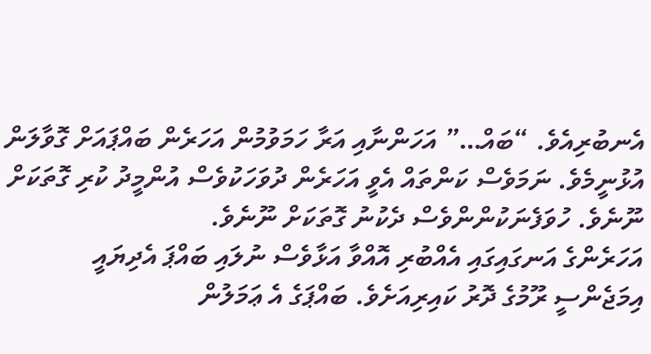އެނބުރިއެވެ. “ބައް…” އަހަންނާއި އަރާ ހަމަވުމުން އަހަރެން ބައްޕައަށް ގޮވާލަން އުޅުނީމެވެ. ނަމަވެސް ކަންތައް އެވީ އަހަރެން ދުވަހަކުވެސް އުންމީދު ކުރި ގޮތަކަށް ނޫނެވެ. ހުވަފެނަކުންންވެސް ދެކުނު ގޮތަކަށް ނޫނެވެ.
އަހަރެންގެ އަނގައިގައި އެއްބުރި އޮއްވާ އަޅާވެސް ނުލައި ބައްޕަ އެދިޔައީ އިމަޖެންސީ ރޫމުގެ ދޮރު ކައިރިއަށެވެ. ބައްޕަގެ އެ ޢަމަލުން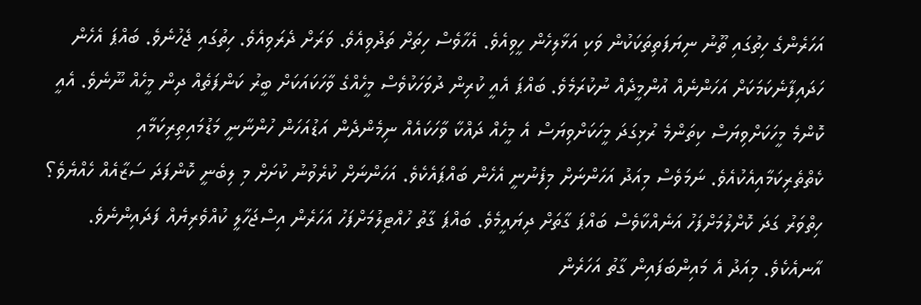އަހަރެންގެ ހިތުގައި ތޫނު ނިޔަފަތިތަކަކުން ވަކި އަޅާލިހެން ހީވިއެވެ. އެހާވެސް ހިތަށް ތަދުވިއެވެ. ވަރަށް ދެރަވިއެވެ. ހިތުގައި ޖެހުނެވެ. ބައްޕަ އެހެން ހަދައިފާނެކަމަކަށް އަހަންނެއް އުންމީދެއް ނުކުރަމެވެ. ބައްޕަ އެއީ ކުރިން ދުވަހަކުވެސް މީހެއްގެ ވާހަކައަކަށް ބީރު ކަންފަތެއް ދިން މީހެއް ނޫނެވެ. އެއީ ކޮންމެ މީހަކަށްވިޔަސް ކިތަންމެ ރުޅިގަދަ މީހަކަށްވިޔަސް އެ މީހެއް ދައްކާ ވާހަކައެއް ނިމެންދެން އަޑުއަހަން ހުންނާނީ މަޑުމައިތިރިކަމާއި ކެތްތެރިކަމާއިއެކުއެވެ. ނަމަވެސް މިއަދު އަހަންނަށް މިފެނުނީ އެހެން ބައްޕައެކެވެ. އަހަންނަށް ކުރެވުނު ކުށަށް މި ލިބެނީ ކޮންފަދަ ސަޒާއެއް ހެއްޔެވެ؟
ހިތްވަރު ގަދަ ކޮށްލުމަށްފަހު އަނެއްކާވެސް ބައްޕަ ގާތަށް ދިޔައީމެވެ. ބައްޕަ ގާތު ހުއްޓިލުމަށްފަހު އަހަރެން އިސްޖަހާލީ ކުއްވެރިޔެއް ފަދައިންނެވެ. އާނއެކެވެ. މިއަދު އެ މައިންބަފައިން ގާތު އަހަރެން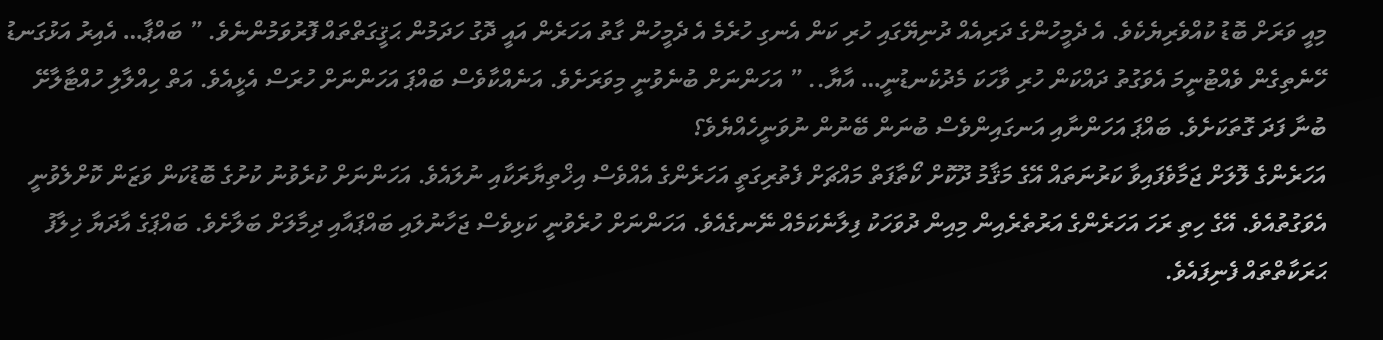މިއީ ވަރަށް ބޮޑު ކުއްވެރިޔެކެވެ. އެ ދެމީހުންގެ ދަރިއެއް ދުނިޔޭގައި ހުރި ކަން އެނގި ހުރެމެ އެ ދެމީހުން ގާތު އަހަރެން އައީ ދޮގު ހަދަމުން ޙަޤީގަތްތައް ފޮރުވަމުންނެވެ. ” ބައްޕާ… އެއިރު އަޅުގަނޑު ހޭނެތިގެން ވެއްޓުނީމަ އެވަގުތު ދައްކަން ހުރި ވާހަކަ މެދުކެނޑުނީ… އާޔާ.. ” އަހަންނަށް ބުނެވުނީ މިވަރަށެވެ. އަނެއްކާވެސް ބައްޕަ އަހަންނަށް ހުރަސް އެޅީއެވެ. އަތް ހިއްލާލި ހުއްޓާލާށޭ ބުނާ ފަދަ ގޮތަކަށެވެ. ބައްޕަ އަހަންނާއި އަނގައިންވެސް ބުނަން ބޭނުން ނުވަނީހެއްޔެވެ؟
އަހަރެންގެ ލޮލަށް ޖަމާވެފައިވާ ކަރުނަތައް އޭގެ މަޤާމު ދޫކޮށް ކޯތާފަތް މައްޗަށް ފެތުރިގަތީ އަހަރެންގެ އެއްވެސް އިޚްތިޔާރަކާއި ނުލައެވެ. އަހަންނަށް ކުރެވުނު ކުށުގެ ބޮޑުކަން ވަޒަން ކޮށްލެވުނީ އެވަގުތުއެވެ. އޭގެ ހިތި ރަހަ އަހަރެންގެ އަރުތެރެއިން މިއިން ދުވަހަކު ފިލާނެކަމެއް ނޭނގެއެވެ. އަހަންނަށް ހުރެވުނީ ކަޅިވެސް ޖަހާނުލައި ބައްޕައާއި ދިމާލަށް ބަލާށެވެ. ބައްޕަގެ އާދަޔާ ޚިލާފު ޙަރަކާތްތައް ފެނިފައެވެ.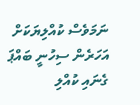ނަމަވެސް ކުއްލިޔަކަށް އަހަރެން ސިހުނީ ބައްޕަ ގެނައި ކުއްލި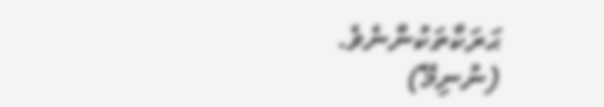ޙަރަކާތަކުންނެވެ.
(ނުނިމޭ)